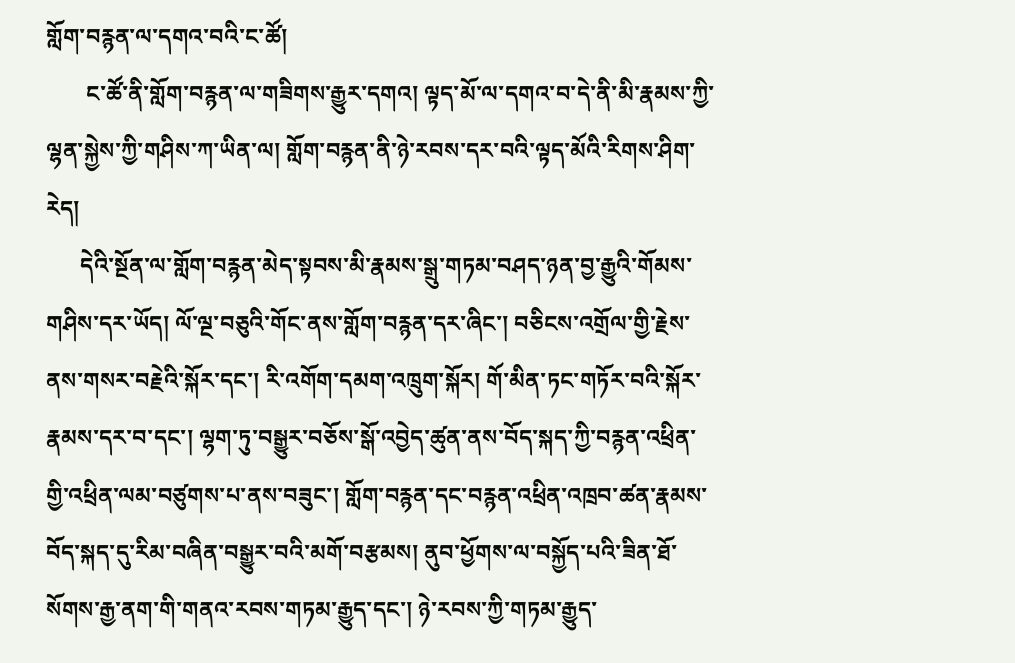གློག་བརྙན་ལ་དགའ་བའི་ང་ཚོ།
       ང་ཚོ་ནི་གློག་བརྙན་ལ་གཟིགས་རྒྱུར་དགའ། ལྟད་མོ་ལ་དགའ་བ་དེ་ནི་མི་རྣམས་ཀྱི་ལྷན་སྐྱེས་ཀྱི་གཤིས་ཀ་ཡིན་ལ། གློག་བརྙན་ནི་ཉེ་རབས་དར་བའི་ལྟད་མོའི་རིགས་ཤིག་རེད།
      དེའི་སྔོན་ལ་གློག་བརྙན་མེད་སྟབས་མི་རྣམས་སྒྲུ་གཏམ་བཤད་ཉན་བྱ་རྒྱུའི་གོམས་གཤིས་དར་ཡོད། ལོ་ལྔ་བཅུའི་གོང་ནས་གློག་བརྙན་དར་ཞིང་། བཅིངས་འགྲོལ་གྱི་རྗེས་ནས་གསར་བརྗེའི་སྐོར་དང་། རི་འགོག་དམག་འཁྲུག་སྐོར། གོ་མིན་ཏང་གཏོར་བའི་སྐོར་རྣམས་དར་བ་དང་། ལྷག་ཏུ་བསྒྱུར་བཅོས་སྒོ་འབྱེད་ཚུན་ནས་བོད་སྐད་ཀྱི་བརྙན་འཕྲིན་གྱི་འཕྲིན་ལམ་བཙུགས་པ་ནས་བཟུང་། གློག་བརྙན་དང་བརྙན་འཕྲིན་འཁྲབ་ཚན་རྣམས་བོད་སྐད་དུ་རིམ་བཞིན་བསྒྱུར་བའི་མགོ་བརྩམས། ནུབ་ཕྱོགས་ལ་བསྐྱོད་པའི་ཟིན་ཐོ་སོགས་རྒྱ་ནག་གི་གནའ་རབས་གཏམ་རྒྱུད་དང་། ཉེ་རབས་ཀྱི་གཏམ་རྒྱུད་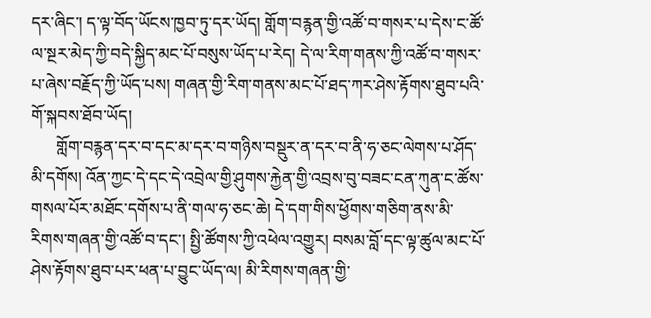དར་ཞིང་། ད་ལྟ་བོད་ཡོངས་ཁྱབ་ཏུ་དར་ཡོད། གློག་བརྙན་གྱི་འཚོ་བ་གསར་པ་དེས་ང་ཚོ་ལ་སྔར་མེད་ཀྱི་བདེ་སྐྱིད་མང་པོ་བསུས་ཡོད་པ་རེད། དེ་ལ་རིག་གནས་ཀྱི་འཚོ་བ་གསར་པ་ཞེས་བརྗོད་ཀྱི་ཡོད་པས། གཞན་གྱི་རིག་གནས་མང་པོ་ཐད་ཀར་ཤེས་རྟོགས་ཐུབ་པའི་གོ་སྐབས་ཐོབ་ཡོད།
      གློག་བརྙན་དར་བ་དང་མ་དར་བ་གཉིས་བསྡུར་ན་དར་བ་ནི་ཧ་ཅང་ལེགས་པ་ཤོད་མི་དགོས། འོན་ཀྱང་དེ་དང་དེ་འབྲེལ་གྱི་ཤུགས་རྐྱེན་གྱི་འབྲས་བུ་བཟང་ངན་ཀུན་ང་ཚོས་གསལ་པོར་མཐོང་དགོས་པ་ནི་གལ་ཧ་ཅང་ཆེ། དེ་དག་གིས་ཕྱོགས་གཅིག་ནས་མི་རིགས་གཞན་གྱི་འཚོ་བ་དང་། སྤྱི་ཚོགས་ཀྱི་འཕེལ་འགྱུར། བསམ་བློ་དང་ལྟ་ཚུལ་མང་པོ་ཤེས་རྟོགས་ཐུབ་པར་ཕན་པ་བྱུང་ཡོད་ལ། མི་རིགས་གཞན་གྱི་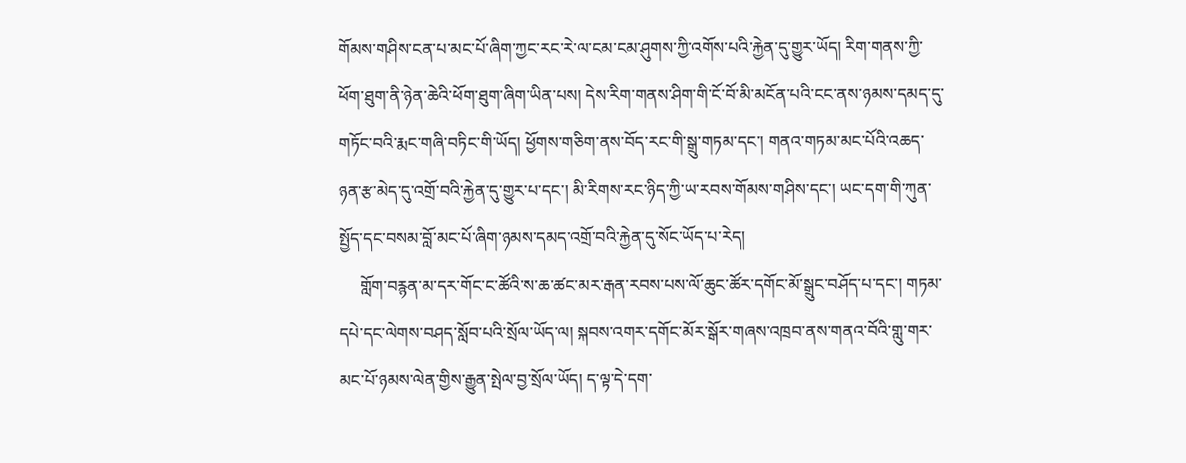གོམས་གཤིས་ངན་པ་མང་པོ་ཞིག་ཀྱང་རང་རེ་ལ་ངམ་ངམ་ཤུགས་ཀྱི་འགོས་པའི་རྐྱེན་དུ་གྱུར་ཡོད། རིག་གནས་ཀྱི་ཕོག་ཐུག་ནི་ཉེན་ཆེའི་ཕོག་ཐུག་ཞིག་ཡིན་པས། དེས་རིག་གནས་ཤིག་གི་ངོ་བོ་མི་མངོན་པའི་ངང་ནས་ཉམས་དམད་དུ་གཏོང་བའི་རྨང་གཞི་བཏིང་གི་ཡོད། ཕྱོགས་གཅིག་ནས་བོད་རང་གི་སྒྲུ་གཏམ་དང་། གནའ་གཏམ་མང་པོའི་འཆད་ཉན་རྩ་མེད་དུ་འགྲོ་བའི་རྐྱེན་དུ་གྱུར་པ་དང་། མི་རིགས་རང་ཉིད་ཀྱི་ཡ་རབས་གོམས་གཤིས་དང་། ཡང་དག་གི་ཀུན་སྤྱོད་དང་བསམ་བློ་མང་པོ་ཞིག་ཉམས་དམད་འགྲོ་བའི་རྐྱེན་དུ་སོང་ཡོད་པ་རེད།
     གློག་བརྙན་མ་དར་གོང་ང་ཚོའི་ས་ཆ་ཚང་མར་རྒན་རབས་པས་ལོ་ཆུང་ཚོར་དགོང་མོ་སྒྲུང་བཤོད་པ་དང་། གཏམ་དཔེ་དང་ལེགས་བཤད་སློབ་པའི་སྲོལ་ཡོད་ལ། སྐབས་འགར་དགོང་མོར་སྒོར་གཞས་འཁྲབ་ནས་གནའ་བོའི་གླུ་གར་མང་པོ་ཉམས་ལེན་གྱིས་རྒྱུན་སྤེལ་བྱ་སྲོལ་ཡོད། ད་ལྟ་དེ་དག་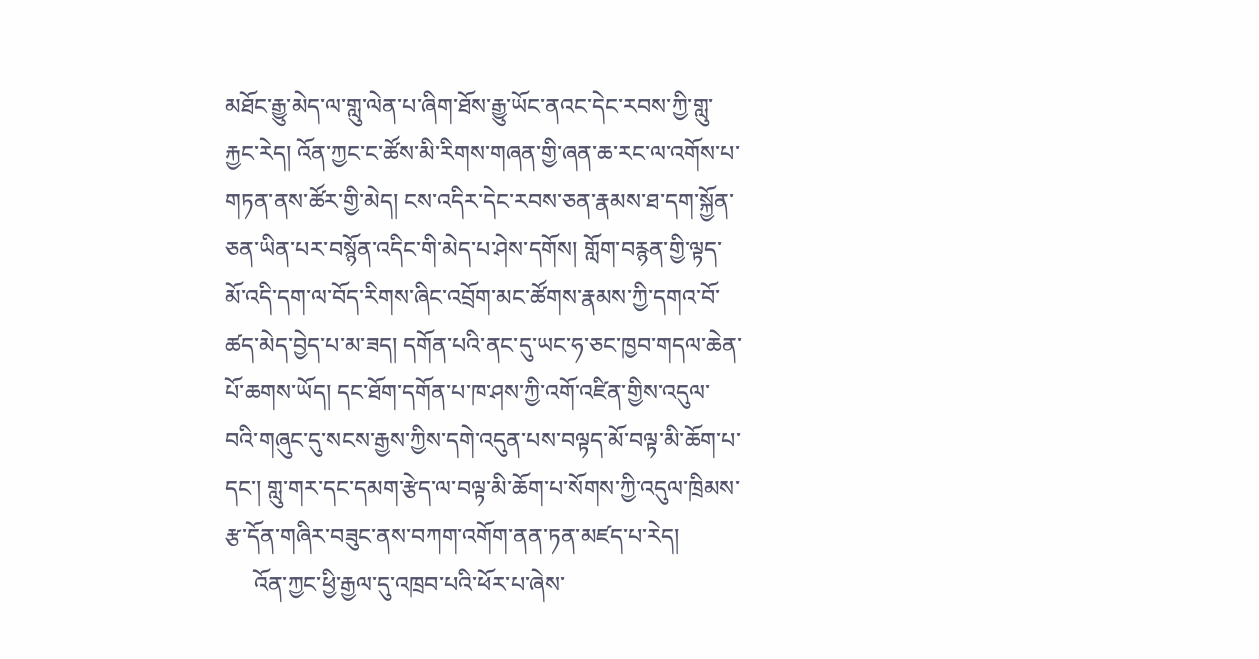མཐོང་རྒྱུ་མེད་ལ་གླུ་ལེན་པ་ཞིག་ཐོས་རྒྱུ་ཡོང་ནའང་དེང་རབས་ཀྱི་གླུ་རྐྱང་རེད། འོན་ཀྱང་ང་ཚོས་མི་རིགས་གཞན་གྱི་ཞན་ཆ་རང་ལ་འགོས་པ་གཏན་ནས་ཚོར་གྱི་མེད། ངས་འདིར་དེང་རབས་ཅན་རྣམས་ཐ་དག་སྐྱོན་ཅན་ཡིན་པར་བསྙོན་འདིང་གི་མེད་པ་ཤེས་དགོས། གློག་བརྙན་གྱི་ལྟད་མོ་འདི་དག་ལ་བོད་རིགས་ཞིང་འབྲོག་མང་ཚོགས་རྣམས་ཀྱི་དགའ་བོ་ཚད་མེད་བྱེད་པ་མ་ཟད། དགོན་པའི་ནང་དུ་ཡང་ཧ་ཅང་ཁྱབ་གདལ་ཆེན་པོ་ཆགས་ཡོད། དང་ཐོག་དགོན་པ་ཁ་ཤས་ཀྱི་འགོ་འཛིན་གྱིས་འདུལ་བའི་གཞུང་དུ་སངས་རྒྱས་ཀྱིས་དགེ་འདུན་པས་བལྟད་མོ་བལྟ་མི་ཆོག་པ་དང་། གླུ་གར་དང་དམག་རྩེད་ལ་བལྟ་མི་ཆོག་པ་སོགས་ཀྱི་འདུལ་ཁྲིམས་རྩ་དོན་གཞིར་བཟུང་ནས་བཀག་འགོག་ནན་ཏན་མཛད་པ་རེད།
     འོན་ཀྱང་ཕྱི་རྒྱལ་དུ་འཁྲབ་པའི་ཕོར་པ་ཞེས་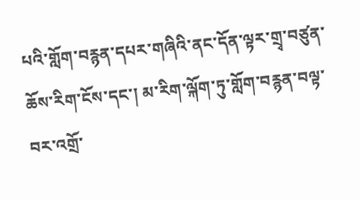པའི་གློག་བརྙན་དཔར་གཞིའི་ནང་དོན་ལྟར་གྲྭ་བཙུན་ཆོས་རིག་ངོས་དང་། མ་རིག་ལྐོག་ཏུ་གློག་བརྙན་བལྟ་བར་འགྲོ་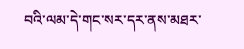བའི་ལམ་དེ་གང་སར་དར་ནས་མཐར་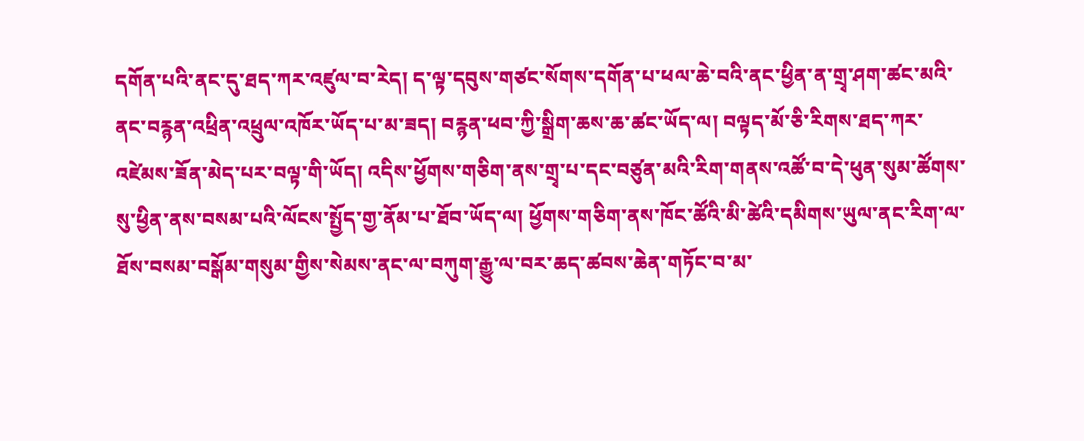དགོན་པའི་ནང་དུ་ཐད་ཀར་འཛུལ་བ་རེད། ད་ལྟ་དབུས་གཙང་སོགས་དགོན་པ་ཕལ་ཆེ་བའི་ནང་ཕྱིན་ན་གྲྭ་ཤག་ཚང་མའི་ནང་བརྙན་འཕྲིན་འཕྲུལ་འཁོར་ཡོད་པ་མ་ཟད། བརྙན་ཕབ་ཀྱི་སྒྲིག་ཆས་ཆ་ཚང་ཡོད་ལ། བལྟད་མོ་ཅི་རིགས་ཐད་ཀར་འཛེམས་ཟོན་མེད་པར་བལྟ་གི་ཡོད། འདིས་ཕྱོགས་གཅིག་ནས་གྲྭ་པ་དང་བཙུན་མའི་རིག་གནས་འཚོ་བ་དེ་ཕུན་སུམ་ཚོགས་སུ་ཕྱིན་ནས་བསམ་པའི་ལོངས་སྤྱོད་གྱ་ནོམ་པ་ཐོབ་ཡོད་ལ། ཕྱོགས་གཅིག་ནས་ཁོང་ཚོའི་མི་ཚེའི་དམིགས་ཡུལ་ནང་རིག་ལ་ཐོས་བསམ་བསྒོམ་གསུམ་གྱིས་སེམས་ནང་ལ་བཀུག་རྒྱུ་ལ་བར་ཆད་ཚབས་ཆེན་གཏོང་བ་མ་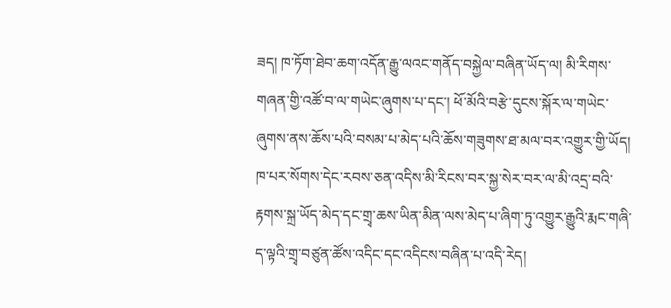ཟད། ཁ་ཏོག་ཐེབ་ཆག་འདོན་རྒྱུ་ལའང་གནོད་བསྐྱེལ་བཞིན་ཡོད་ལ། མི་རིགས་གཞན་གྱི་འཚོ་བ་ལ་གཡེང་ཞུགས་པ་དང་། ཕོ་མོའི་བརྩེ་དུངས་སྐོར་ལ་གཡེང་ཞུགས་ནས་ཆོས་པའི་བསམ་པ་མེད་པའི་ཆོས་གཟུགས་ཐ་མལ་བར་འགྱུར་གྱི་ཡོད། ཁ་པར་སོགས་དེང་རབས་ཅན་འདིས་མི་རིངས་བར་སྐྱ་སེར་བར་ལ་མི་འདྲ་བའི་རྟགས་སྐྲ་ཡོད་མེད་དང་གྲྭ་ཆས་ཡིན་མིན་ལས་མེད་པ་ཞིག་ཏུ་འགྱུར་རྒྱུའི་རྨང་གཞི་ད་ལྟའི་གྲྭ་བཙུན་ཚོས་འདིང་དང་འདིངས་བཞིན་པ་འདི་རེད།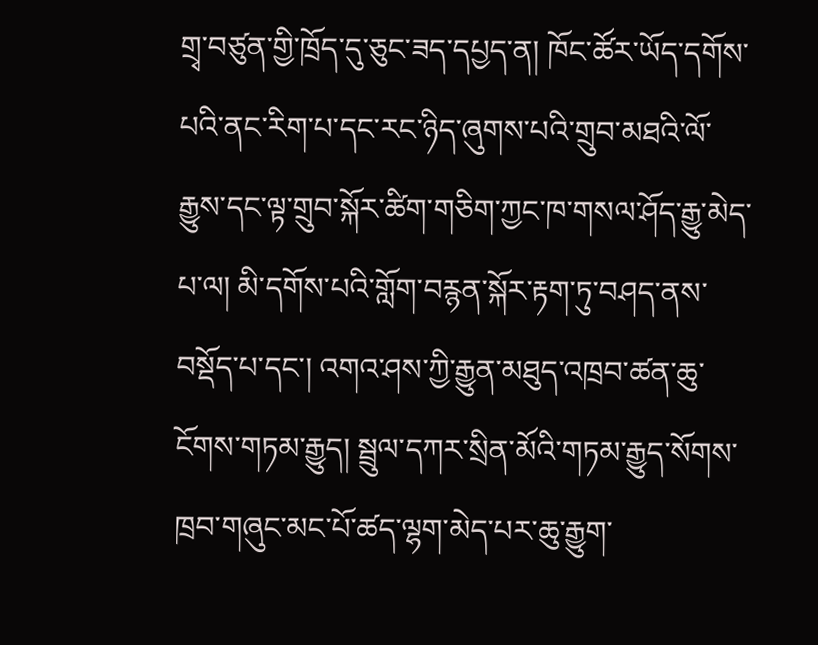གྲྭ་བཙུན་གྱི་ཁྲོད་དུ་ཅུང་ཟད་དཔྱད་ན། ཁོང་ཚོར་ཡོད་དགོས་པའི་ནང་རིག་པ་དང་རང་ཉིད་ཞུགས་པའི་གྲུབ་མཐའི་ལོ་རྒྱུས་དང་ལྟ་གྲུབ་སྐོར་ཚིག་གཅིག་ཀྱང་ཁ་གསལ་ཤོད་རྒྱུ་མེད་པ་ལ། མི་དགོས་པའི་གློག་བརྙན་སྐོར་རྟག་ཏུ་བཤད་ནས་བསྡོད་པ་དང་། འགའ་ཤས་ཀྱི་རྒྱུན་མཐུད་འཁྲབ་ཚན་ཆུ་ངོགས་གཏམ་རྒྱུད། སྦྲུལ་དཀར་སྲིན་མོའི་གཏམ་རྒྱུད་སོགས་ཁྲབ་གཞུང་མང་པོ་ཚད་ལྷག་མེད་པར་ཆུ་རྒྱུག་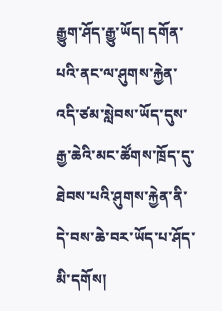རྒྱུག་ཤོད་རྒྱུ་ཡོད། དགོན་པའི་ནང་ལ་ཤུགས་རྐྱེན་འདི་ཙམ་སླེབས་ཡོད་དུས་རྒྱ་ཆེའི་མང་ཚོགས་ཁྲོད་དུ་ཐེབས་པའི་ཤུགས་རྐྱེན་ནི་དེ་བས་ཆེ་བར་ཡོད་པ་ཤོད་མི་དགོས།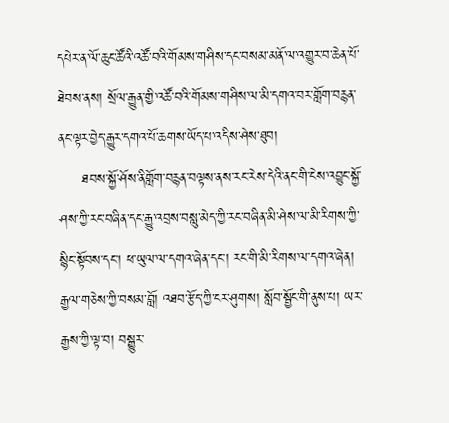དཔེར་ན་ལོ་ཆུང་ཚོའི་འཚོ་བའི་གོམས་གཤིས་དང་བསམ་མནོ་ལ་འགྱུར་བ་ཆེན་པོ་ཐེབས་ནས། སྲོལ་རྒྱུན་གྱི་འཚོ་བའི་གོམས་གཤིས་ལ་མི་དགའ་བར་གློག་བརྙན་ནང་ལྟར་བྱེད་རྒྱུར་དགའ་པོ་ཆགས་ཡོད་པ་འདིས་ཤེས་ཐུབ།
     ཐབས་སྐྱོ་ཤོས་ནིགློག་བརྙན་བལྟས་ནས་རང་རེས་དེའི་ནང་གི་ངེས་འབྱུང་སྐྱོ་ཤས་ཀྱི་རང་བཞིན་དང་རྒྱུ་འབྲས་བསླུ་མེད་ཀྱི་རང་བཞིན་མི་ཤེས་ལ་མི་རིགས་ཀྱི་སྙིང་སྟོབས་དང་། ཕ་ཡུལ་ལ་དགའ་ཞེན་དང་། རང་གི་མི་རིགས་ལ་དགའ་ཞེན། རྒྱལ་གཅེས་ཀྱི་བསམ་བློ། འཐབ་རྩོད་ཀྱི་ངར་ཤུགས། སློབ་སྦྱོང་གི་ནུས་པ། ཡར་རྒྱས་ཀྱི་ལྟ་བ། བསྒྱུར་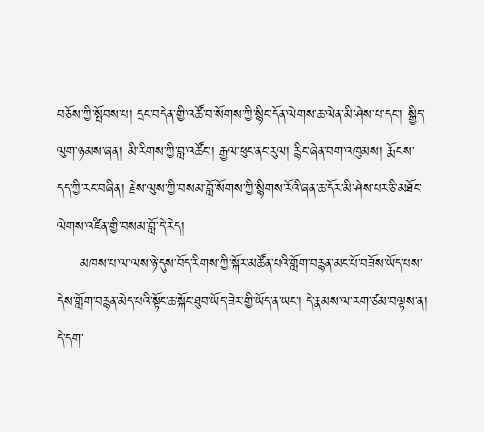བཅོས་ཀྱི་སྤོབས་པ། དྲང་བདེན་གྱི་འཚོ་བ་སོགས་ཀྱི་སྙིང་དོན་ལེགས་ཆ་ལེན་མི་ཤེས་པ་དང་། སྒྱིད་ལུག་ཉམས་ཞན། མི་རིགས་ཀྱི་བླ་འཚོང་། རྒྱལ་ཕུང་ནང་རུལ། རྙིང་ཞེན་བག་འཁུམས། རྨོངས་དད་ཀྱི་རང་བཞིན། རྗེས་ལུས་ཀྱི་བསམ་བློ་སོགས་ཀྱི་སྙིགས་རོའི་ཞན་ཆ་དོར་མི་ཤེས་པར་ཅི་མཐོང་ལེགས་འཛིན་གྱི་བསམ་བློ་དེ་རེད།
     མཁས་པ་ལ་ལས་ཉེ་དུས་བོད་རིགས་ཀྱི་སྐོར་མཚོན་པའི་གློག་བརྙན་མང་པོ་བཟོས་ཡོད་པས་དེས་གློག་བརྙན་མེད་པའི་སྟོང་ཆ་སྐོང་ཐུབ་ཡོད་ཟེར་གྱི་ཡོད་ན་ཡང་། དེ་རྣམས་ལ་རག་ཙམ་བལྟས་ན། དེ་དག་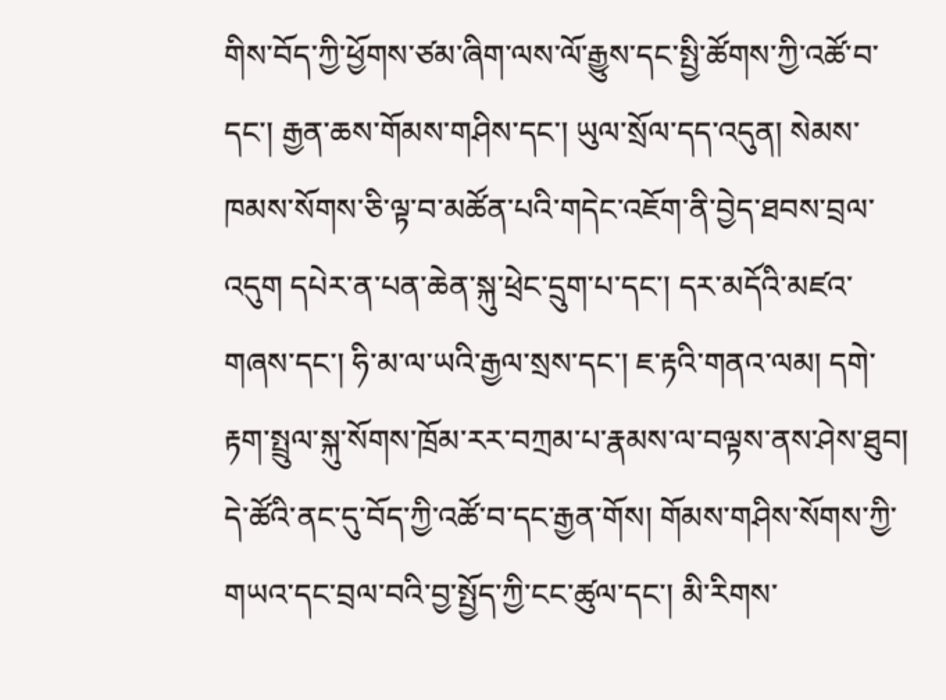གིས་བོད་ཀྱི་ཕྱོགས་ཙམ་ཞིག་ལས་ལོ་རྒྱུས་དང་སྤྱི་ཚོགས་ཀྱི་འཚོ་བ་དང་། རྒྱན་ཆས་གོམས་གཤིས་དང་། ཡུལ་སྲོལ་དད་འདུན། སེམས་ཁམས་སོགས་ཅི་ལྟ་བ་མཚོན་པའི་གདེང་འཇོག་ནི་བྱེད་ཐབས་བྲལ་འདུག དཔེར་ན་པན་ཆེན་སྐུ་ཕྲེང་དྲུག་པ་དང་། དར་མདོའི་མཛའ་གཞས་དང་། ཧི་མ་ལ་ཡའི་རྒྱལ་སྲས་དང་། ཇ་རྟའི་གནའ་ལམ། དགེ་རྟག་སྤྲུལ་སྐུ་སོགས་ཁྲོམ་རར་བཀྲམ་པ་རྣམས་ལ་བལྟས་ནས་ཤེས་ཐུབ། དེ་ཚོའི་ནང་དུ་བོད་ཀྱི་འཚོ་བ་དང་རྒྱན་གོས། གོམས་གཤིས་སོགས་ཀྱི་གཡའ་དང་བྲལ་བའི་བྱ་སྤྱོད་ཀྱི་ངང་ཚུལ་དང་། མི་རིགས་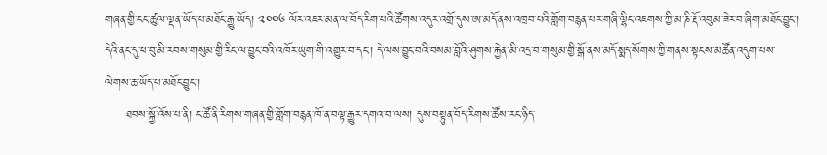གཞན་གྱི་ངང་ཚུལ་ལྡན་ཡོད་པ་མཐོང་རྒྱུ་ཡོད། ༢༠༠༦ ལོར་འཇར་མན་ལ་བོད་རིག་པའི་ཚོགས་འདུར་འགྲོ་དུས་ཨ་མདོ་ནས་འཁྲབ་པའི་གློག་བརྙན་པར་གཞི་ལྷིང་འཇགས་ཀྱི་མ་ཎི་རྡོ་འབུམ་ཟེར་བ་ཞིག་མཐོང་བྱུང་། དེའི་ནང་དུ་ཕ་བུ་མི་རབས་གསུམ་གྱི་རིང་ལ་བྱུང་བའི་འཁོར་ཡུག་གི་འགྱུར་བ་དང་། དེ་ལས་བྱུང་བའི་བསམ་བློའི་ཤུགས་རྐྱེན་མི་འདྲ་བ་གསུམ་གྱི་སྒོ་ནས་མདོ་སྨད་སོགས་ཀྱི་གནས་སྟངས་མཚོན་འདུག་པས་ལེགས་ཆ་ཡོད་པ་མཐོང་བྱུང་།
     ཐབས་སྐྱོ་འོས་པ་ནི། ང་ཚོ་ནི་རིགས་གཞན་གྱི་གློག་བརྙན་ཁོ་ན་བལྟ་རྒྱུར་དགའ་བ་ལས། དུས་བསྟུན་བོད་རིགས་ཚོས་རང་ཉིད་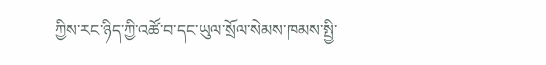ཀྱིས་རང་ཉིད་ཀྱི་འཚོ་བ་དང་ཡུལ་སྲོལ་སེམས་ཁམས་སྤྱི་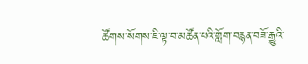ཚོགས་སོགས་ཇི་ལྟ་བ་མཚོན་པའི་གློག་བརྙན་བཟོ་རྒྱུའི་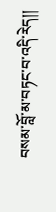བསམ་བློ་མ་བཏང་བ་འདི་རེད།།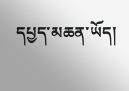དཔྱད་མཆན་ཡོད།